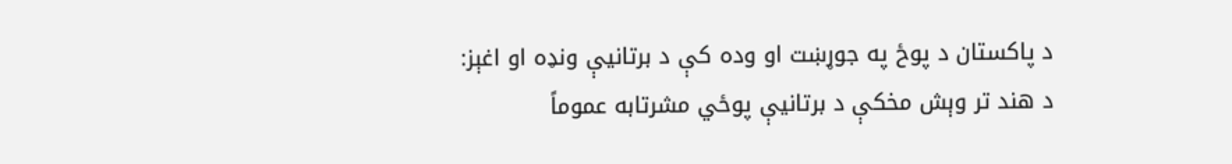د پاکستان د پوځ په جوړښت او وده کې د برتانیې ونډه او اغېز:
د هند تر وېش مخکې د برتانیې پوځي مشرتابه عموماً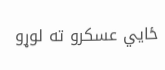ځايي عسکرو ته لوړو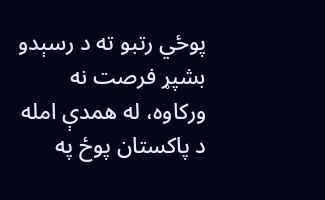پوځي رتبو ته د رسېدو بشپړ فرصت نه ورکاوه، له همدې امله د پاکستان پوځ په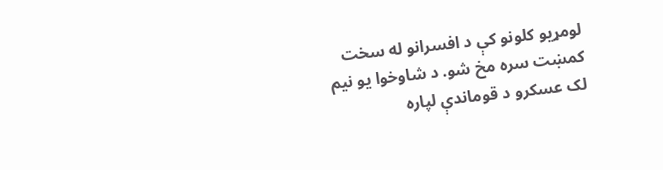لومړیو کلونو کې د افسرانو له سخت کمښت سره مخ شو. د شاوخوا یو نیم لک عسکرو د قوماندې لپاره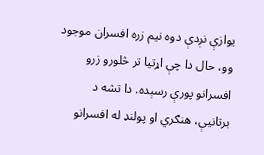یوازې نږدې دوه نیم زره افسران موجود وو، حال دا چې اړتیا تر څلورو زرو افسرانو پورې رسېده. دا تشه د برتانیې، هنګري او پولنډ له افسرانو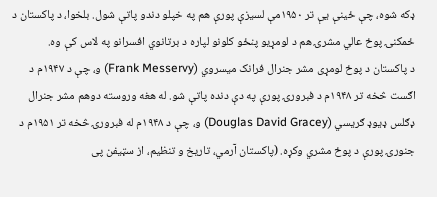ډکه شوه، چې ځینې یې تر ۱۹۵۰مې لسیزې پورې هم په خپلو دندو پاتې شول. بلخوا، د پاکستان د ځمکنۍ پوځ عالي مشرۍ هم د لومړیو پنځو کلونو لپاره د برتانوي افسرانو په لاس کې وه.
د پاکستان د پوځ لومړی مشر جنرال فرانک میسروي (Frank Messervy) و، چې د ۱۹۴۷م د اګست څخه تر ۱۹۴۸م د فبرورۍ پورې په دې دنده پاتې شو. له هغه وروسته دوهم مشر جنرال ډګلس ډیوډ ګریسي (Douglas David Gracey) و، چې د ۱۹۴۸م له فبرورۍ څخه تر ۱۹۵۱م د جنورۍ پورې د پوځ مشري وکړه. (پاکستان آرمي، تاریخ و تنظیم، از سټیفن پی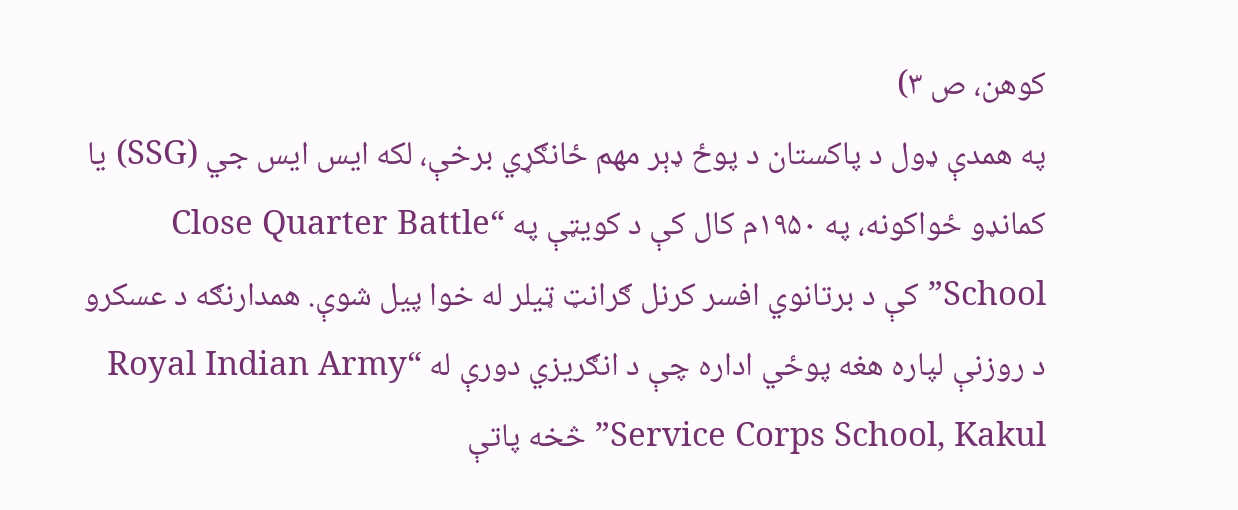کوهن، ص ۳)
په همدې ډول د پاکستان د پوځ ډېر مهم ځانګړي برخې، لکه ایس ایس جي (SSG) یا کمانډو ځواکونه، په ۱۹۵۰م کال کې د کویټې په “Close Quarter Battle School” کې د برتانوي افسر کرنل ګرانټ ټیلر له خوا پیل شوې. همدارنګه د عسکرو د روزنې لپاره هغه پوځي اداره چې د انګریزي دورې له “Royal Indian Army Service Corps School, Kakul” څخه پاتې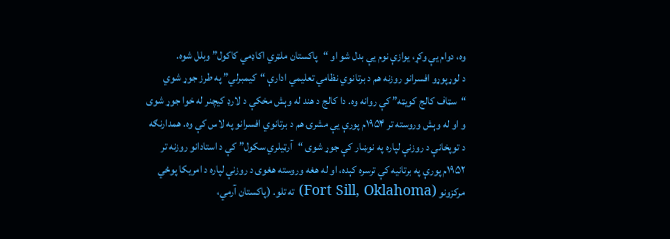وه، دوام یې وکړ، یوازې نوم یې بدل شو او “پاکستان ملټري اکاډمي کاکول” وبلل شوه.
د لوړپوړو افسرانو روزنه هم د برتانوي نظامي تعلیمي ادارې “کیمبرلي” په طرز جوړ شوي “سټاف کالج کویټه” کې روانه وه. دا کالج د هند له وېش مخکې د لارډ کیچنر له خوا جوړ شوی و او له وېش وروسته تر ۱۹۵۴م پورې یې مشرۍ هم د برتانوي افسرانو په لاس کې وه. همدارنګه د توپخانې د روزنې لپاره په نوښار کې جوړ شوی “آرټیلري سکول” کې د استادانو روزنه تر ۱۹۵۲م پورې په برتانیه کې ترسره کېده، او له هغه وروسته هغوی د روزنې لپاره د امریکا پوځي مرکزونو (Fort Sill, Oklahoma) ته تلو. (پاکستان آرمي،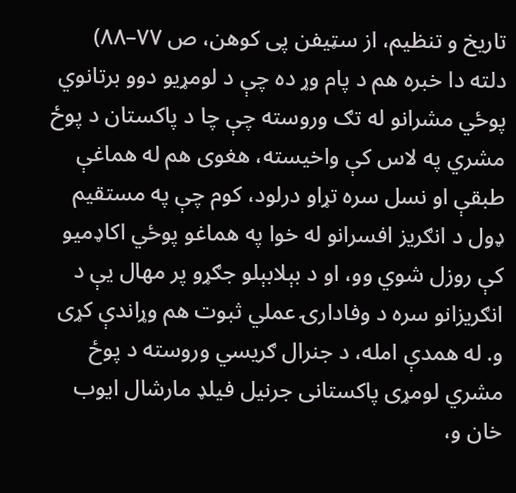تاریخ و تنظیم، از سټیفن پی کوهن، ص ۷۷–۸۸)
دلته دا خبره هم د پام وړ ده چې د لومړیو دوو برتانوي پوځي مشرانو له تګ وروسته چې چا د پاکستان د پوځ مشري په لاس کې واخیسته، هغوی هم له هماغې طبقې او نسل سره تړاو درلود، کوم چې په مستقیم ډول د انګریز افسرانو له خوا په هماغو پوځي اکاډمیو کې روزل شوي وو، او د بېلابېلو جګړو پر مهال یې د انګریزانو سره د وفادارۍ عملي ثبوت هم وړاندې کړی و. له همدې امله، د جنرال ګریسي وروسته د پوځ مشري لومړی پاکستانی جرنیل فیلډ مارشال ایوب خان و،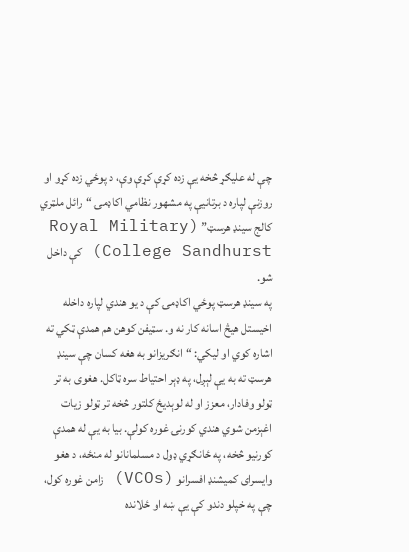چې له عليګړ څخه یې زده کړې کړې وې، د پوځي زده کړو او روزنې لپاره د برتانیې په مشهور نظامي اکاډمۍ “رائل ملټري کالج سینډ هرسټ” (Royal Military College Sandhurst) کې داخل شو.
په سینډ هرسټ پوځي اکاډمۍ کې د یو هندي لپاره داخله اخیستل هیڅ اسانه کار نه و. سټیفن کوهن هم همدې ټکي ته اشاره کوي او لیکي: “انګریزانو به هغه کسان چې سینډ هرسټ ته به یې لېږل، په ډېر احتیاط سره ټاکل. هغوی به تر ټولو وفادار، معزز او له لوېدیځ کلتور څخه تر ټولو زیات اغېزمن شوي هندي کورنۍ غوره کولې. بیا به یې له همدې کورنیو څخه، په ځانګړي ډول د مسلمانانو له منځه، د هغو وایسرای کمیشنډ افسرانو (VCOs) زامن غوره کول، چې په خپلو دندو کې یې ښه او ځلانده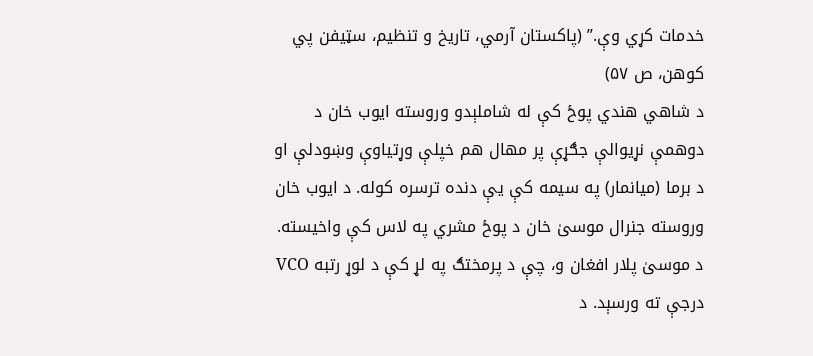خدمات کړي وې.” (پاکستان آرمي، تاریخ و تنظیم، سټیفن پي کوهن، ص ۵۷)
د شاهي هندي پوځ کې له شاملېدو وروسته ایوب خان د دوهمې نړیوالې جګړې پر مهال هم خپلې وړتیاوې وښودلې او د برما (میانمار) په سیمه کې یې دنده ترسره کوله. د ایوب خان وروسته جنرال موسیٰ خان د پوځ مشري په لاس کې واخیسته. د موسیٰ پلار افغان و، چې د پرمختګ په لړ کې د لوړ رتبه VCO درجې ته ورسېد. د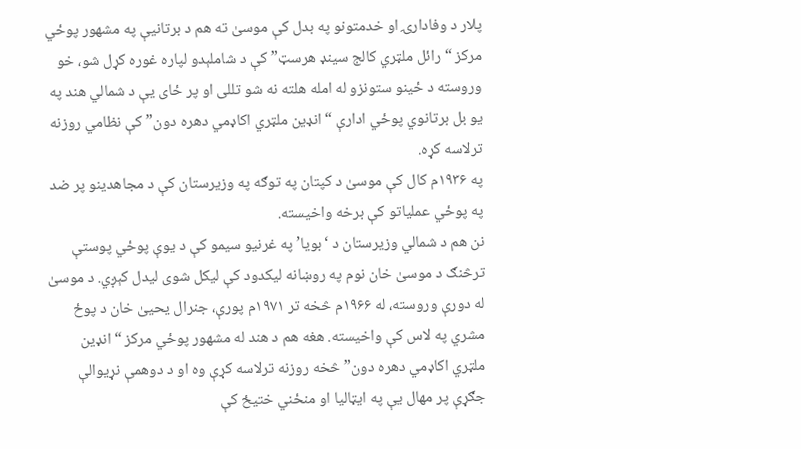پلار د وفادارۍ او خدمتونو په بدل کې موسیٰ ته هم د برتانیې په مشهور پوځي مرکز “رائل ملټري کالج سینډ هرسټ” کې د شاملېدو لپاره غوره کړل شو، خو وروسته د ځینو ستونزو له امله هلته نه شو تللی او پر ځای یې د شمالي هند په یو بل برتانوي پوځي ادارې “انډین ملټري اکاډمي دهره دون” کې نظامي روزنه ترلاسه کړه.
په ۱۹۳۶م کال کې موسیٰ د کپتان په توګه په وزیرستان کې د مجاهدینو پر ضد په پوځي عملیاتو کې برخه واخیسته.
نن هم د شمالي وزیرستان د ‘بویا’ په غرنیو سیمو کې د یوې پوځي پوستې ترڅنګ د موسیٰ خان نوم په روښانه لیکدود کې لیکل شوی لیدل کېږي. د موسیٰ له دورې وروسته، له ۱۹۶۶م څخه تر ۱۹۷۱م پورې، جنرال یحییٰ خان د پوځ مشري په لاس کې واخیسته. هغه هم د هند له مشهور پوځي مرکز “انډین ملټري اکاډمي دهره دون” څخه روزنه ترلاسه کړې وه او د دوهمې نړیوالې جګړې پر مهال یې په ایټالیا او منځني ختیځ کې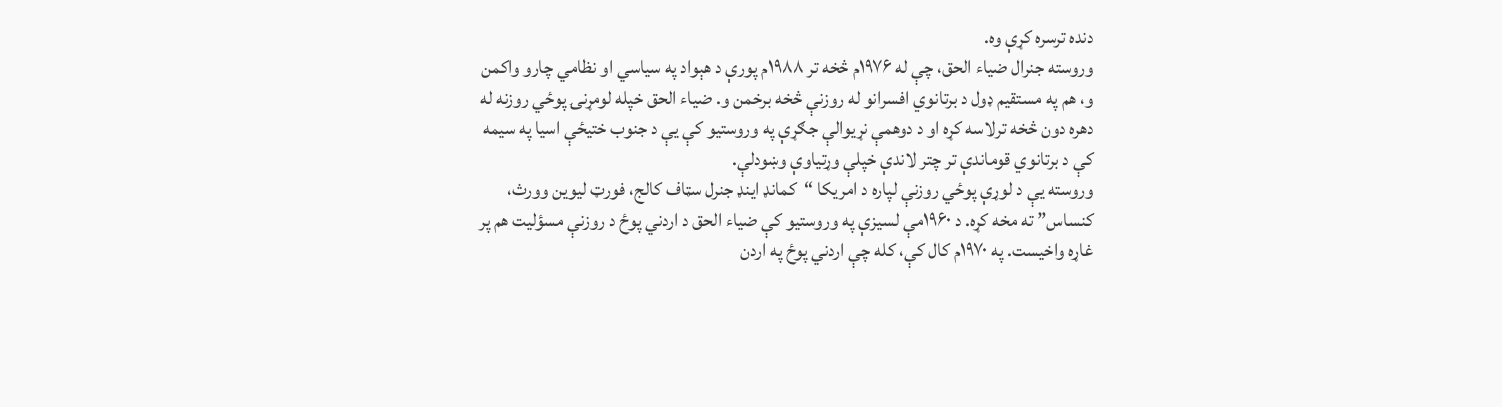دنده ترسره کړې وه.
وروسته جنرال ضیاء الحق، چې له ۱۹۷۶م څخه تر ۱۹۸۸م پورې د هېواد په سیاسي او نظامي چارو واکمن و، هم په مستقیم ډول د برتانوي افسرانو له روزنې څخه برخمن و. ضیاء الحق خپله لومړنۍ پوځي روزنه له دهره دون څخه ترلاسه کړه او د دوهمې نړیوالې جګړې په وروستیو کې یې د جنوب ختیځې اسیا په سیمه کې د برتانوي قوماندې تر چتر لاندې خپلې وړتیاوې وښودلې.
وروسته یې د لوړې پوځي روزنې لپاره د امریکا “کمانډ اینډ جنرل سټاف کالج، فورټ لیوین وورث، کنساس” ته مخه کړه. د ۱۹۶۰مې لسیزې په وروستیو کې ضیاء الحق د اردني پوځ د روزنې مسؤلیت هم پر غاړه واخیست. په ۱۹۷۰م کال کې، کله چې اردني پوځ په اردن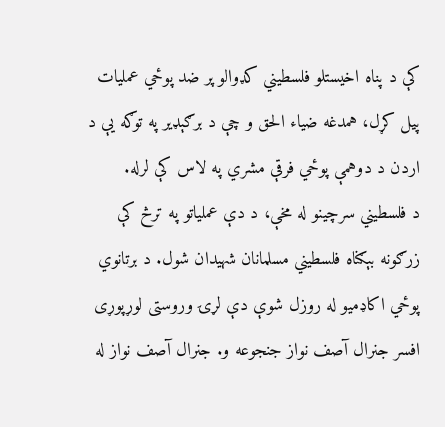کې د پناه اخیستلو فلسطیني کډوالو پر ضد پوځي عملیات پیل کړل، همدغه ضیاء الحق و چې د برګېډیر په توګه یې د اردن د دوهمې پوځي فرقې مشري په لاس کې لرله.
د فلسطیني سرچینو له مخې، د دې عملیاتو په ترڅ کې زرګونه بېګناه فلسطیني مسلمانان شهیدان شول. د برتانوي پوځي اکاډمیو له روزل شوې دې لړۍ وروستی لوړپوړی افسر جنرال آصف نواز جنجوعه و. جنرال آصف نواز له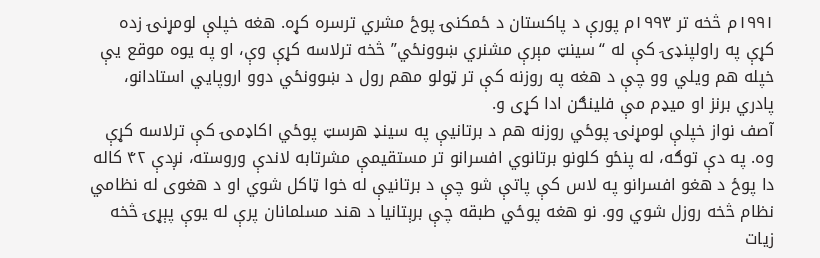۱۹۹۱م څخه تر ۱۹۹۳م پورې د پاکستان د ځمکنۍ پوځ مشري ترسره کړه. هغه خپلې لومړنۍ زده کړې په راولپنډۍ کې له “سینټ مېرې مشنري ښوونځي” څخه ترلاسه کړې وې، او په یوه موقع یې خپله هم ویلي وو چې د هغه په روزنه کې تر ټولو مهم رول د ښوونځي دوو اروپایي استادانو، پادري برنز او میډم مې فلینګن ادا کړی و.
آصف نواز خپلې لومړنۍ پوځي روزنه هم د برتانیې په سینډ هرسټ پوځي اکاډمۍ کې ترلاسه کړې وه. په دې توګه، له پنځو کلونو برتانوي افسرانو تر مستقیمې مشرتابه لاندې وروسته، نږدې ۴۲ کاله دا پوځ د هغو افسرانو په لاس کې پاتې شو چې د برتانیې له خوا ټاکل شوي او د هغوی له نظامي نظام څخه روزل شوي وو. نو هغه پوځي طبقه چې برېتانیا د هند مسلمانان پرې له یوې پېړۍ څخه زیات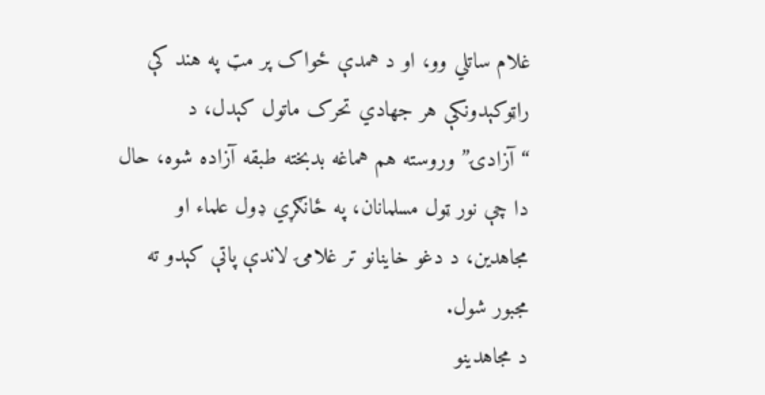غلام ساتلي وو، او د همدې ځواک پر مټ په هند کې راټوکېدونکې هر جهادي تحرک ماتول کېدل، د “آزادۍ” وروسته هم هماغه بدبخته طبقه آزاده شوه، حال دا چې نور ټول مسلمانان، په ځانګړي ډول علماء او مجاهدین، د دغو خاینانو تر غلامۍ لاندې پاتې کېدو ته مجبور شول.
د مجاهدینو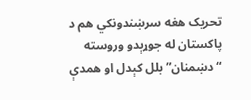تحریک هغه سرښندونکي هم د پاکستان له جوړېدو وروسته “دښمنان” بلل کېدل او همدې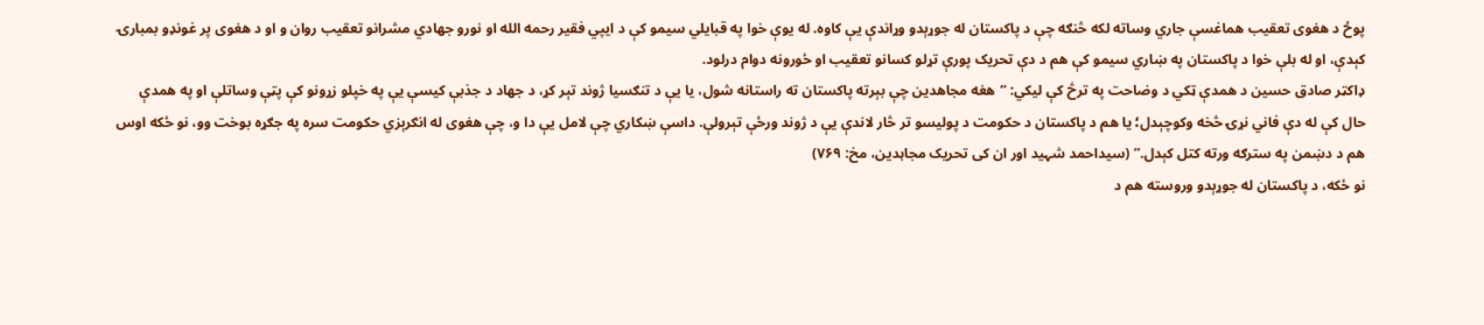پوځ د هغوی تعقیب هماغسې جاري وساته لکه څنګه چې د پاکستان له جوړېدو وړاندې یې کاوه. له یوې خوا په قبایلي سیمو کې د ایپي فقیر رحمه الله او نورو جهادي مشرانو تعقیب روان و او د هغوی پر غونډو بمبارۍ کېدې، او له بلې خوا د پاکستان په ښاري سیمو کې هم د دې تحریک پورې تړلو کسانو تعقیب او ځورونه دوام درلود.
ډاکټر صادق حسین د همدې ټکي د وضاحت په ترڅ کې لیکي: “هغه مجاهدین چې بېرته پاکستان ته راستانه شول، یا یې د تنګسیا ژوند تېر کړ، د جهاد د جذبې کیسې یې په خپلو زړونو کې پټې وساتلې او په همدې حال کې له دې فاني نړۍ څخه وکوچېدل؛ یا هم د پاکستان د حکومت د پولیسو تر څار لاندې یې د ژوند ورځې تېرولې. داسې ښکاري چې لامل یې دا و، چې هغوی له انګرېزي حکومت سره په جګړه بوخت وو، نو ځکه اوس هم د دښمن په سترګه ورته کتل کېدل.” (سیداحمد شہید اور ان کی تحریک مجاہدین، مخ: ۷۶۹)
نو ځکه، د پاکستان له جوړېدو وروسته هم د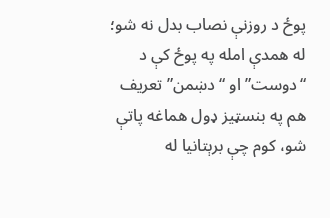پوځ د روزنې نصاب بدل نه شو؛ له همدې امله په پوځ کې د “دوست” او “دښمن” تعریف هم په بنسټیز ډول هماغه پاتې شو، کوم چې برېتانیا له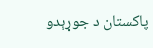پاکستان د جوړېدو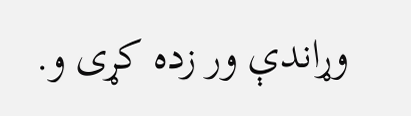وړاندې ور زده کړی و.